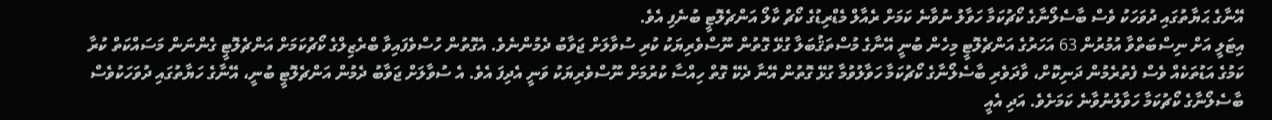އޭނާގެ ޙަޔާތުގައި ދުވަހަކު ވެސް ބާސެލޯނާގެ ކޯޗުކަމާ ހަވާލު ނުވާނެ ކަމަށް ރެއާލް މެޑްރިޑުގެ ކޯޗު ކާލޯ އަންޗެލޮޓީ ބުނެފި އެވެ.
އިޓަލީ އަށް ނިސްބަތްވާ އުމުރުން 63 އަހަރުގެ އަންޗެލޮޓީ މިހެން ބުނީ އޭނާގެ މުސްތަޤުބަލާ ގުޅޭ ގޮތުން ނޫސްވެރިޔަކު ކުރި ސުވާލަށް ޖަވާބު ދެމުންނެވެ. އެގޮތުން ހުސްވެފައިވާ ބްރެޒިލްގެ ކޯޗުކަމަށް އަންޗެލޮޓީ ގެންނަން މަސައްކަތް ކުރާ ކަމުގެ އަޑުތަކެއް ވެސް ފެތުރެމުން ދަނިކޮށް، ވާދަވެރި ބާސެލޯނާގެ ކޯޗުކަމާ ހަވާލުވުމާ ގުޅޭ ގޮތުން އޭނާ ދެކޭ ގޮތް ހިއްސާ ކުރުމަށް ނޫސްވެރިޔަކު ވަނީ އެދިފަ އެވެ. އެ ސުވާލަށް ޖަވާބު ދެމުން އަންޗެލޮޓީ ބުނީ، އޭނާގެ ހަޔާތުގައި ދުވަހަކުވެސް ބާސެލޯނާގެ ކޯޗުކަމާ ހަވާލުނުވާނެ ކަމަށެވެ. އަދި އެއީ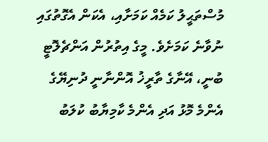މުސްތަޙީލު ކަމެއް ކަމަށާއި، އެކަން އެގޮތުގައި ނުވާނެ ކަމަށެވެ. މީގެ އިތުރުން އަންޗެލޮޓީ ބުނީ، އޭނާގެ ތާރީޚު އޮންނާނީ ދުނިޔޭގެ އެންމެ މޮޅު އަދި އެންމެ ކާމިޔާބު ކުލަބު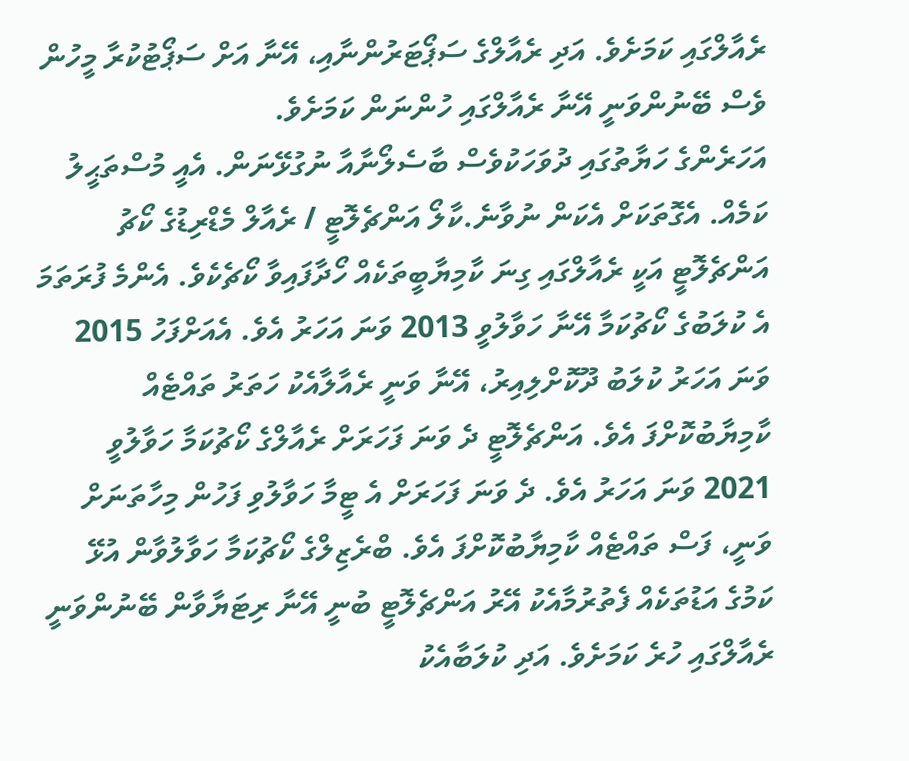ރެއާލްގައި ކަމަށެވެ. އަދި ރެއާލްގެ ސަޕޯޓަރުންނާއި، އޭނާ އަށް ސަޕޯޓުކުރާ މީހުން ވެސް ބޭނުންވަނީ އޭނާ ރެއާލްގައި ހުންނަން ކަމަށެވެ.
އަހަރެންގެ ހަޔާތުގައި ދުވަހަކުވެސް ބާސެލޯނާއާ ނުގުޅޭނަން. އެއީ މުސްތަޙީލު ކަމެއް. އެގޮތަކަށް އެކަން ނުވާނެ.ކާލޯ އަންޗެލޮޓީ / ރެއާލް މެޑްރިޑުގެ ކޯޗު
އަންޗެލޮޓީ އަކީ ރެއާލްގައި ގިނަ ކާމިޔާބީތަކެއް ހޯދާފައިވާ ކޯޗެކެވެ. އެންމެ ފުރަތަމަ އެ ކުލަބުގެ ކޯޗުކަމާ އޭނާ ހަވާލުވީ 2013 ވަނަ އަހަރު އެވެ. އެއަށްފަހު 2015 ވަނަ އަހަރު ކުލަބު ދޫކޮށްލިއިރު، އޭނާ ވަނީ ރެއާލާއެކު ހަތަރު ތައްޓެއް ކާމިޔާބުކޮށްފަ އެވެ. އަންޗެލޮޓީ ދެ ވަނަ ފަހަރަށް ރެއާލްގެ ކޯޗުކަމާ ހަވާލުވީ 2021 ވަނަ އަހަރު އެވެ. ދެ ވަނަ ފަހަރަށް އެ ޓީމާ ހަވާލުވި ފަހުން މިހާތަނަށް ވަނީ، ފަސް ތައްޓެއް ކާމިޔާބުކޮށްފަ އެވެ. ބްރެޒިލްގެ ކޯޗުކަމާ ހަވާލުވާން އުޅޭ ކަމުގެ އަޑުތަކެއް ފެތުރުމާއެކު އޭރު އަންޗެލޮޓީ ބުނީ އޭނާ ރިޓަޔާވާން ބޭނުންވަނީ ރެއާލްގައި ހުރެ ކަމަށެވެ. އަދި ކުލަބާއެކު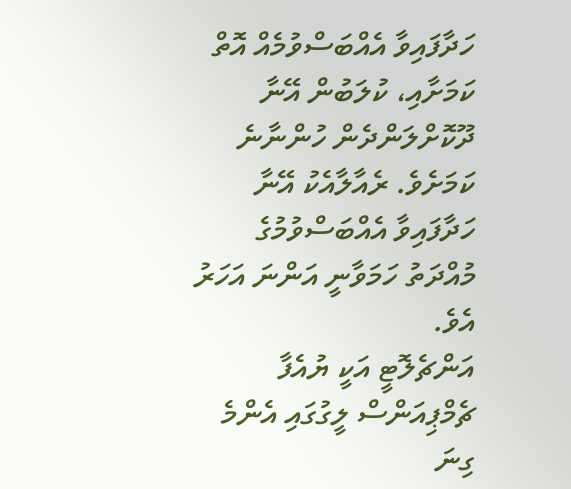ހަދާފައިވާ އެއްބަސްވުމެއް އޮތް ކަމަށާއި، ކުލަބުން އޭނާ ދޫކޮށްލަންދެން ހުންނާނެ ކަމަށެވެ. ރެއާލާއެކު އޭނާ ހަދާފައިވާ އެއްބަސްވުމުގެ މުއްދަތު ހަމަވާނީ އަންނަ އަހަރު އެވެ.
އަންޗެލޮޓީ އަކީ ޔުއެފާ ޗެމްޕިއަންސް ލީގުގައި އެންމެ ގިނަ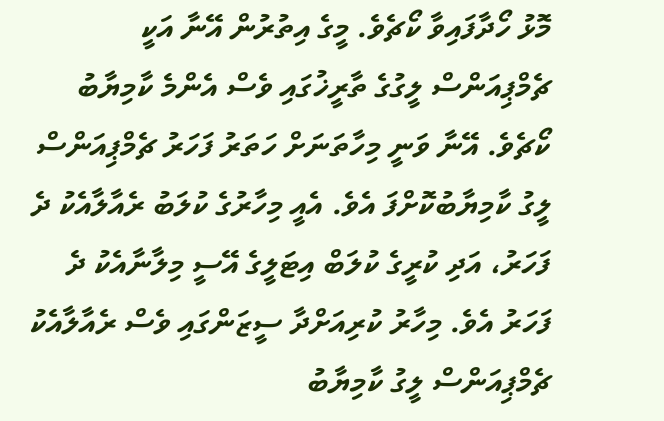މޮޅު ހޯދާފައިވާ ކޯޗެވެ. މީގެ އިތުރުން އޭނާ އަކީ ޗެމްޕިއަންސް ލީގުގެ ތާރީޚުގައި ވެސް އެންމެ ކާމިޔާބު ކޯޗެވެ. އޭނާ ވަނީ މިހާތަނަށް ހަތަރު ފަހަރު ޗެމްޕިއަންސް ލީގު ކާމިޔާބުކޮށްފަ އެވެ. އެއީ މިހާރުގެ ކުލަބު ރެއާލާއެކު ދެ ފަހަރު، އަދި ކުރީގެ ކުލަބް އިޓަލީގެ އޭސީ މިލާނާއެކު ދެ ފަހަރު އެވެ. މިހާރު ކުރިއަށްދާ ސީޒަންގައި ވެސް ރެއާލާއެކު ޗެމްޕިއަންސް ލީގު ކާމިޔާބު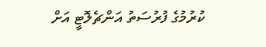ކުރުމުގެ ފުރުސަތު އަންޗެލޮޓީ އަށް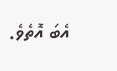އެބަ އޮތެވެ.